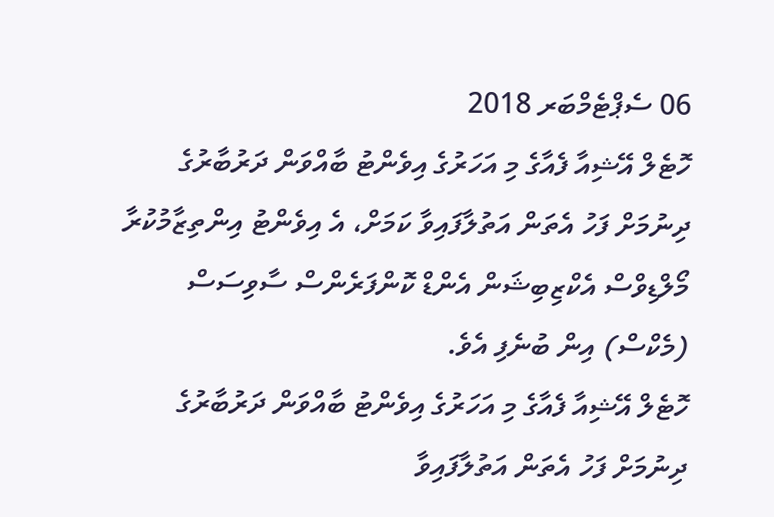06 ސެޕްޓެމްބަރ 2018
ހޮޓެލް އޭޝިއާ ފެއާގެ މި އަހަރުގެ އިވެންޓު ބާއްވަން ދަރުބާރުގެ ދިނުމަށް ފަހު އެތަން އަތުލާފައިވާ ކަމަށް، އެ އިވެންޓު އިންތިޒާމުކުރާ މޯލްޑިވްސް އެކްޒިބިޝަން އެންޑް ކޮންފަރެންސް ސާވިސަސް (މެކްސް) އިން ބުނެފި އެވެ.
ހޮޓެލް އޭޝިއާ ފެއާގެ މި އަހަރުގެ އިވެންޓު ބާއްވަން ދަރުބާރުގެ ދިނުމަށް ފަހު އެތަން އަތުލާފައިވާ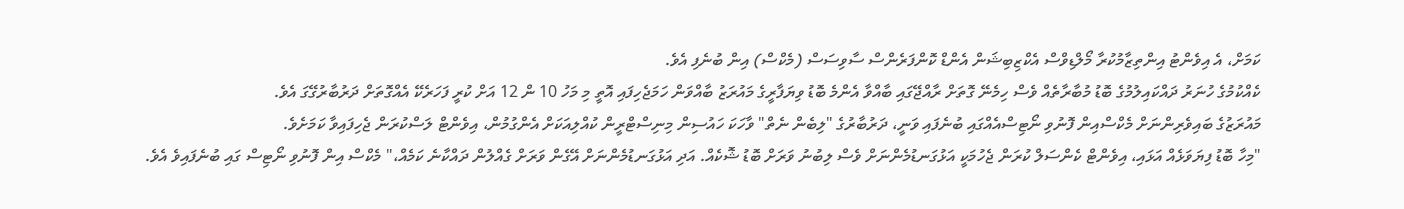ކަމަށް، އެ އިވެންޓު އިންތިޒާމުކުރާ މޯލްޑިވްސް އެކްޒިބިޝަން އެންޑް ކޮންފަރެންސް ސާވިސަސް (މެކްސް) އިން ބުނެފި އެވެ.
ކެއްކުމުގެ ހުނަރު ދައްކައިލުމުގެ ބޮޑު މުބާރާތެއް ވެސް ހިމެނޭ ގޮތަށް ރާއްޖޭގައި ބާއްވާ އެންމެ ބޮޑު ވިޔަފާރީގެ މައުރަޒު ބާއްވަން ހަމަޖެހިފައި އޮތީ މި މަހު 10 ން 12 އަށް ކުރީ ފަހަރެކޭ އެއްގޮތަށް ދަރުބާރުގޭގަ އެވެ.
މައުރަޒުގެ ބައިވެރިންނަށް މެކްސްއިން ފޮނުވި ނޯޓިސްއެއްގައި ބުނެފައި ވަނީ، ދަރުބާރުގެ "ލިބެން ނެތް" ވާހަކަ ހައުސިން މިނިސްޓްރީން ކުއްލިއަކަށް އެންގުމުން، އިވެންޓް ލަސްކުރަން ޖެހިފައިވާ ކަމަށެވެ.
"މިހާ ބޮޑު ފިޔަވަޅެއް އަޅައި، އިވެންޓް ކެންސަލް ކުރަން ޖެހުމަކީ އަޅުގަނޑުމެންނަށް ވެސް ލިބުނު ވަރަށް ބޮޑު ޝޮކެއް. އަދި އަޅުގަނޑުމެންނަށް އޭގެން ވަރަށް ގެއްލުން ދައްކާނެ ކަމެއް،" މެކްސް އިން ފޮނުވި ނޯޓިސް ގައި ބުނެފައިވެ އެވެ.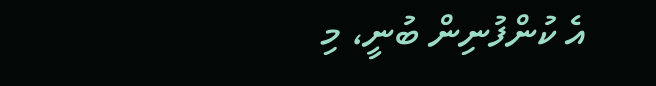އެ ކުންފުނިން ބުނީ، މި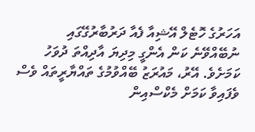އަހަރުގެ ހޮޓެލް އޭޝިއާ ފެއާ ދަރުބާރުގޭގައި ނުބޭއްވޭނެ ކަން އެންގީ މިދިޔަ އާދިއްތަ ދުވަހު ކަމަށެވެ. އޭރު، މައުރަޒު ބޭއްވުމުގެ ތައްޔާރީތައް ވެސް ވެފައިވާ ކަމަށް މެކްސްއިން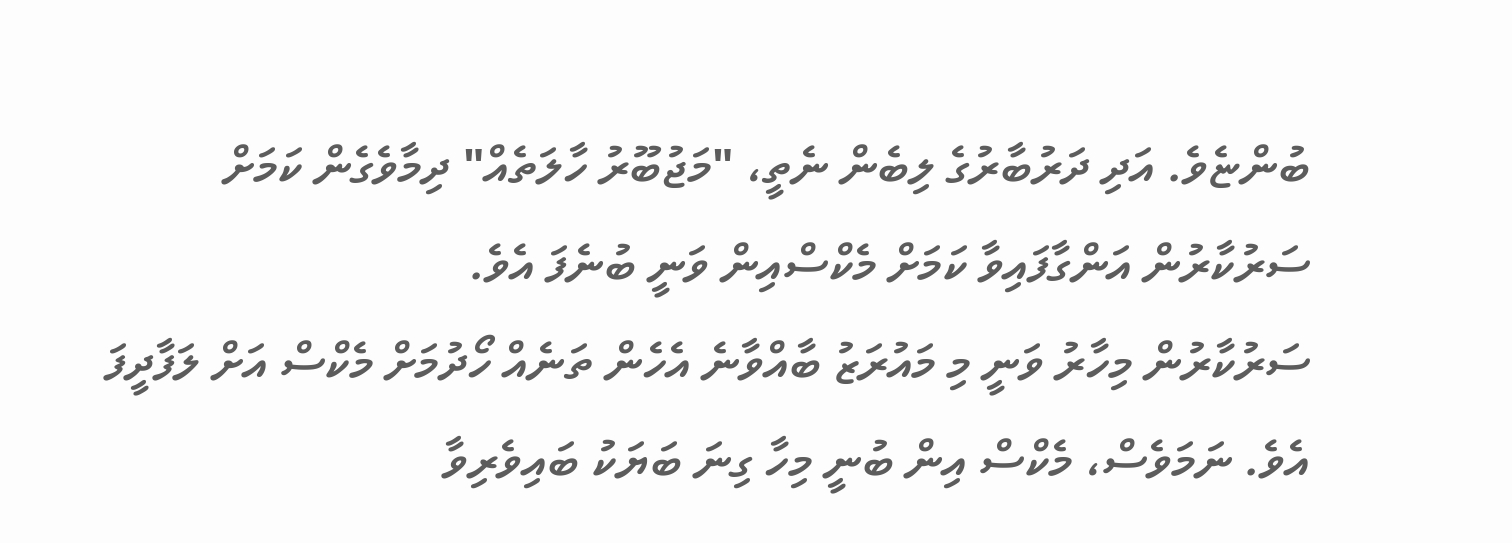ބުންޏެވެ. އަދި ދަރުބާރުގެ ލިބެން ނެތީ، "މަޖުބޫރު ހާލަތެއް" ދިމާވެގެން ކަމަށް ސަރުކާރުން އަންގާފައިވާ ކަމަށް މެކްސްއިން ވަނީ ބުނެފަ އެވެ.
ސަރުކާރުން މިހާރު ވަނީ މި މައުރަޒު ބާއްވާނެ އެހެން ތަނެއް ހޯދުމަށް މެކްސް އަށް ލަފާދީފަ އެވެ. ނަމަވެސް، މެކްސް އިން ބުނީ މިހާ ގިނަ ބަޔަކު ބައިވެރިވާ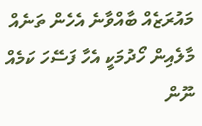މައުރަޒެއް ބާއްވާނެ އެހެން ތަނެއް މާލެއިން ހޯދުމަކީ އެހާ ފަސޭހަ ކަމެއް ނޫން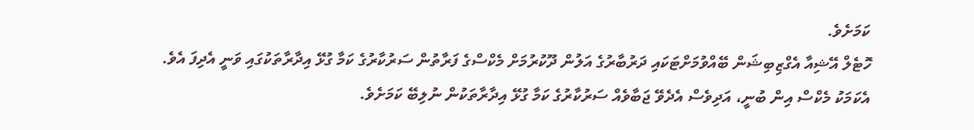ކަމަށެވެ.
ހޮޓެލް އޭޝިއާ އެގްޒިބިޝަން ބޭއްވުމަށްޓަކައި ދަރުބާރުގެ އަލުން ދޫކުރުމަށް މެކްސްގެ ފަރާތުން ސަރުކާރުގެ ކަމާ ގުޅޭ އިދާރާތަކުގައި ވަނީ އެދިފަ އެވެ.
އެކަމަކު މެކްސް އިން ބުނީ، އަދިވެސް އެދެވޭ ޖަބާވެއް ސަރުކާރުގެ ކަމާ ގުޅޭ އިދާރާތަކުން ނުލިބޭ ކަމަށެވެ.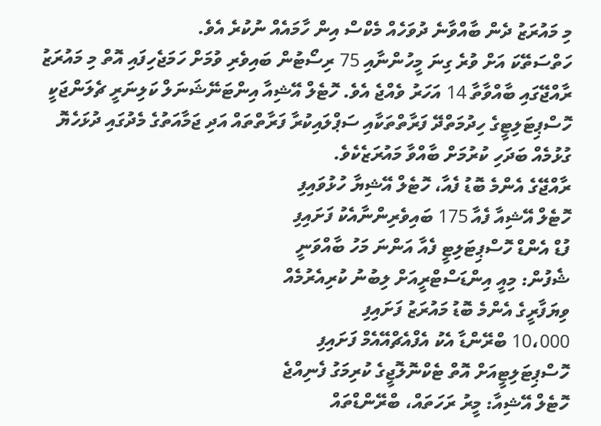މި މައުރަޒު ދެން ބާއްވާނެ ދުވަހެއް މެކްސް އިން ހާމައެއް ނުކުރެ އެވެ.
ހަތްސަތޭކަ އަށް ވުރެ ގިނަ މީހުންނާއި 75 ރިސޯޓުން ބައިވެރި ވުމަށް ހަމަޖެހިފައި އޮތް މި މައުރަޒު ރާއްޖޭގައި ބާއްވާތާ 14 އަހަރު ވެއްޖެ އެވެ. ހޮޓެލް އޭޝިއާ އިންޓަނޭޝަނަލް ކަލިނަރީ ޗެލަންޖަކީ ހޮސްޕިޓަލިޓީގެ ހިދުމަތްދޭ ފަރާތްތަކާއި ސަޕްލައިކުރާ ފަރާތްތައް އަދި ޖަމާއަތުގެ މެދުގައި ދުޅަހެޔޮ ގުޅުމެއް ބަދަހި ކުރުމަށް ބާއްވާ މައުރަޒެކެވެ.
ރާއްޖޭގެ އެންމެ ބޮޑު ފެއާ، ހޮޓެލް އޭޝިޔާ ހުޅުވައިފި
ހޮޓެލް އޭޝިއާ ފެއާ 175 ބައިވެރިންނާއެކު ފަށައިފި
ފުޑް އެންޑް ހޮސްޕިޓަލިޓީ ފެއާ އަންނަ މަހު ބާއްވަނީ
ޝެފުން: މިއީ އިންޑަސްޓްރީއަށް ލިބުނު ކުރިއެރުމެއް
ވިޔަފާރީގެ އެންމެ ބޮޑު މައުރަޒު ފަށައިފި
10،000 ބްރޭންޑާ އެކު އެފްއެޗްއޭއެމް ފަށައިފި
ހޮސްޕިޓަލިޓީއަށް އޮތް ޓެކްނޮލޮޖީގެ ކުރިމަގު ފެނިއްޖެ
ހޮޓެލް އޭޝިއާ: މީރު ރަހަތައް، ބްރޭންޑްތައް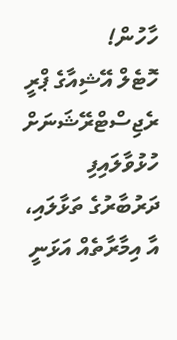ހާހުން!
ހޮޓެލް އޭޝިއާގެ ޕްރީ ރެޖިސްޓްރޭޝަނަށް ހުޅުވާލައިފި
ދަރުބާރުގެ ތަޅާލައި، އާ އިމާރާތެއް އަޅަނީ